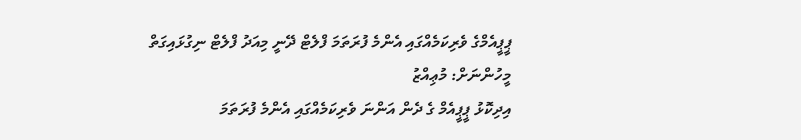ޕީޕީއެމްގެ ވެރިކަމެއްގައި އެންމެ ފުރަތަމަ ފްލެޓް ދޭނީ މިއަދު ފްލެޓް ނިގުޅައިގަތް މީހުންނަށް: މުޢިއްޒު
އިދިކޮޅު ޕީޕީއެމް ގެ ދެން އަންނަ ވެރިކަމެއްގައި އެންމެ ފުރަތަމަ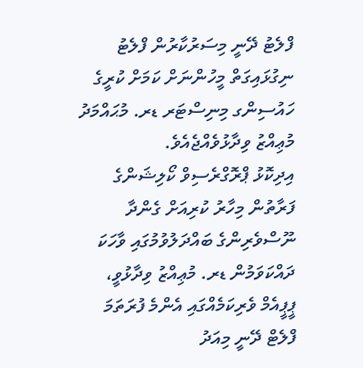ފްލެޓު ދޭނީ މިސަރުކާރުން ފްލެޓު ނިގުޅައިގަތް މީހުންނަށް ކަމަށް ކުރީގެ ހައުސިންގ މިނިސްޓަރ ޑރ. މުޙައްމަދު މުޢިއްޒު ވިދާޅުވެއްޖެއެވެ.
އިދިކޮޅު ޕްރޮގްރެސިވް ކޯލިޝަންގެ ފަރާތުން މިހާރު ކުރިއަށް ގެންދާ ނޫސްވެރިންގެ ބައްދަލުވުމުގައި ވާހަކަ ދައްކަވަމުން ޑރ. މުޢިއްޒު ވިދާޅުވީ، ޕީޕީއެމް ވެރިކަމެއްގައި އެންމެ ފުރަތަމަ ފްލެޓް ދޭނީ މިއަދު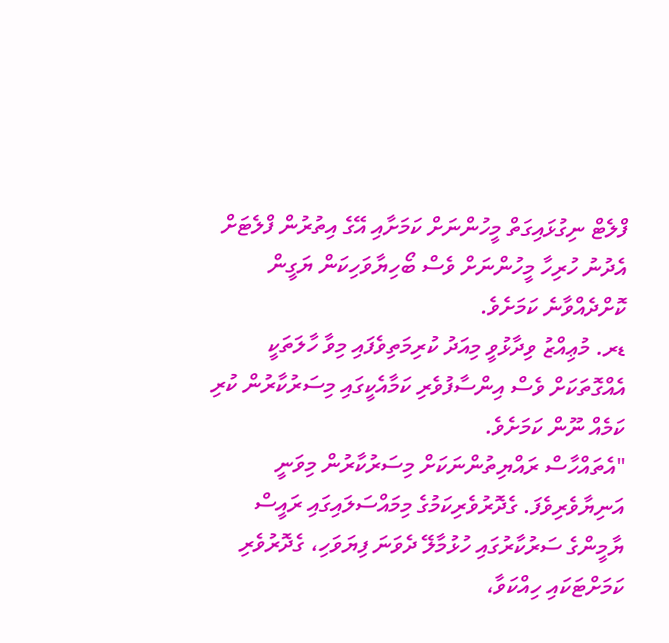ފްލެޓް ނިގުޅައިގަތް މީހުންނަށް ކަމަށާއި އޭގެ އިތުރުން ފްލެޓަށް އެދުނު ހުރިހާ މީހުންނަށް ވެސް ބޯހިޔާވަހިކަން ޔަގީން ކޮށްދެއްވާނެ ކަމަށެވެ.
ޑރ. މުޢިއްޒު ވިދާޅުވީ މިއަދު ކުރިމަތިވެފައި މިވާ ހާލަތަކީ އެއްގޮތަކަށް ވެސް އިންސާފުވެރި ކަމާއެކީގައި މިސަރުކާރުން ކުރި ކަމެއް ނޫން ކަމަށެވެ.
"އެތައްހާސް ރައްޔިތުންނަކަށް މިސަރުކާރުން މިވަނީ އަނިޔާވެރިވެފަ. ގެދޮރުވެރިކަމުގެ މިމައްސަލައިގައި ރައީސް ޔާމީންގެ ސަރުކާރުގައި ހުޅުމާލޭ ދެވަނަ ފިޔަވަހި، ގެދޮރުވެރި ކަމަށްޓަކައި ހިއްކަވާ،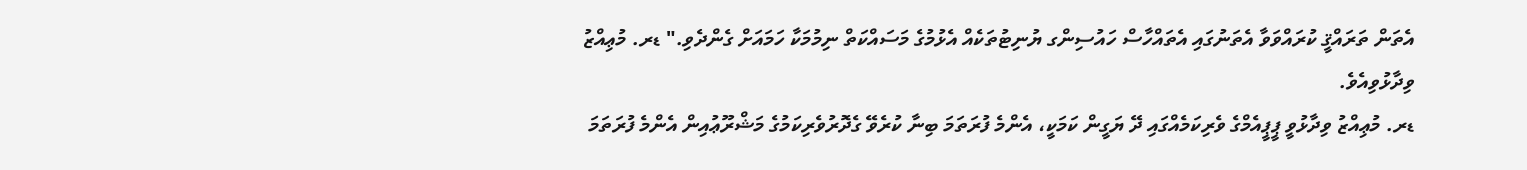އެތަން ތަރައްޤީ ކުރައްވަވާ އެތަނުގައި އެތައްހާސް ހައުސިންގ ޔުނިޓުތަކެއް އެޅުމުގެ މަސައްކަތް ނިމުމަކާ ހަމައަށް ގެންދެވި." ޑރ. މުޢިއްޒު ވިދާޅުވިއެވެ.
ޑރ. މުޢިއްޒު ވިދާޅުވީ ޕީޕީއެމްގެ ވެރިކަމެއްގައި ދޭ ޔަގީން ކަމަކީ، އެންމެ ފުރަތަމަ ބިނާ ކުރެވޭ ގެދޮރުވެރިކަމުގެ މަޝްރޫޢުއިން އެންމެ ފުރަތަމަ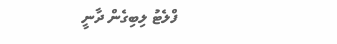ފްލެޓު ލިބިގެން ދާނީ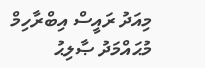މިއަދު ރައީސް އިބްރާހިމް މުޙައްމަދު ޞާލިޙު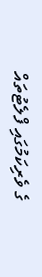ގެ ވެރިކަމުގައި ފްލެޓުތައް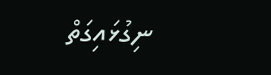ނިގުޅައިގަތް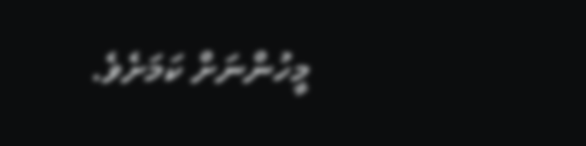މީހުންނަށް ކަމަށެވެ.